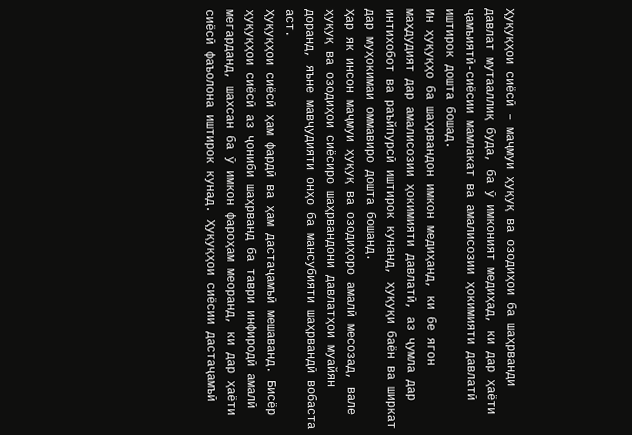Ҳуқуқҳои сиёсӣ – маҷмуи ҳуқуқ ва озодиҳои ба шаҳрванди давлат мутааллиқ буда, ба ӯ имконият медиҳад, ки дар ҳаёти ҷамъиятӣ-сиёсии мамлакат ва амалисозии ҳокимияти давлатӣ иштирок дошта бошад.
Ин ҳуқуқҳо ба шаҳрвандон имкон медиҳанд, ки бе ягон маҳдудият дар амалисозии ҳокимияти давлатӣ, аз ҷумла дар интихобот ва раъйпурсӣ иштирок кунанд, ҳуқуқи баён ва ширкат дар муҳокимаи оммавиро дошта бошанд.
Ҳар як инсон маҷмуи ҳуқуқ ва озодиҳоро амалӣ месозад, вале ҳуқуқ ва озодиҳои сиёсиро шаҳрвандони давлатҳои муайян доранд, яъне мавҷудияти онҳо ба мансубияти шаҳрвандӣ вобаста аст.
Ҳуқуқҳои сиёсӣ ҳам фардӣ ва ҳам дастаҷамъӣ мешаванд. Бисёр ҳуқуқҳои сиёсӣ аз ҷониби шаҳрванд ба таври инфиродӣ амалӣ мегарданд, шахсан ба ӯ имкон фароҳам меоранд, ки дар ҳаёти сиёсӣ фаъолона иштирок кунад. Ҳуқуқҳои сиёсии дастаҷамъӣ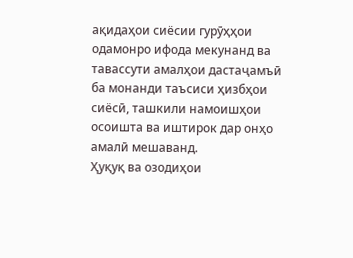ақидаҳои сиёсии гурӯҳҳои одамонро ифода мекунанд ва тавассути амалҳои дастаҷамъӣ ба монанди таъсиси ҳизбҳои сиёсӣ, ташкили намоишҳои осоишта ва иштирок дар онҳо амалӣ мешаванд.
Ҳуқуқ ва озодиҳои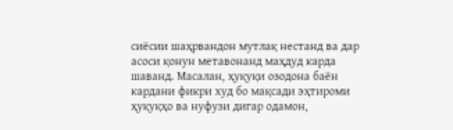сиёсии шаҳрвандон мутлақ нестанд ва дар асоси қонун метавонанд маҳдуд карда шаванд. Масалан, ҳуқуқи озодона баён кардани фикри худ бо мақсади эҳтироми ҳуқуқҳо ва нуфузи дигар одамон,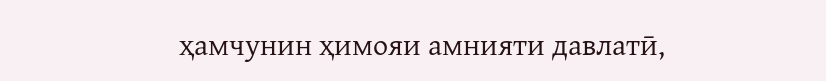ҳамчунин ҳимояи амнияти давлатӣ,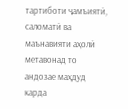тартиботи ҷамъиятӣ, саломатӣ ва маънавияти аҳолӣ метавонад то андозае маҳдуд карда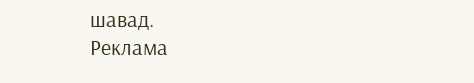шавад.
Реклама